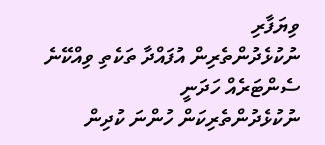ވިޔަފާރި
ނުކުޅެދުންތެރިން އުފައްދާ ތަކެތި ވިއްކޭނެ ސެންޓަރެއް ހަދަނީ
ނުކުޅެދުންތެރިކަން ހުންނަ ކުދިން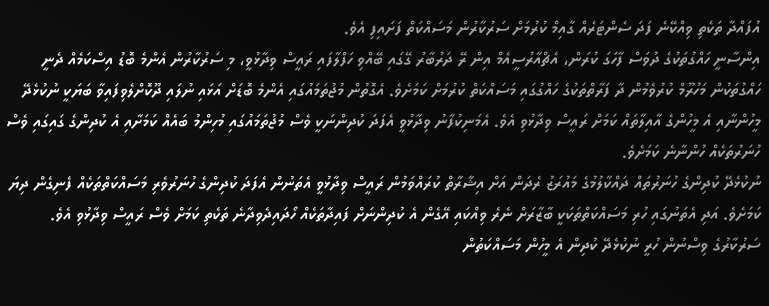އުފައްދާ ތަކެތި ވިއްކޭނެ ފަދަ ސެންޓަރެއް ގާއިމް ކުރުމަށް ސަރުކާރުން މަސައްކަތް ފަށައިފި އެވެ.
އިންސާނީ ހައްގުތަކުގެ ދުވަސް ފާހަގަ ކުރަން، އެޗްއާރުސީއެމް އިން ރޭ ދަރުބާރު ގޭގައި ބޭއްވި ހަފްލާފައި ރައީސް ވިދާޅުވީ، މި ސަރުކާރުން އެންމެ ބޮޑު އިސްކަމެއް ދެނީ ހައްގުތަކުން މަހުރޫމް ކުރުވެމުން ދާ ފަރާތްތަކުގެ ހައްގުގައި މަސައްކަތް ކުރުމަށް ކަމަށެވެ. އެގޮތުން މުޖުތަމައުގައި އެންމެ ބޮޑަށް އަޅައި ނުލައި ދޫކޮށްލެވިފައިވާ ބަޔަކީ ނުކުޅެދޭ މީހުންނާއި އެ މީހުންގެ އާއިލާތައް ކަމަށް ރައީސް ވިދާޅުވި އެވެ. އެމަނިކުފާނު ވިދާޅުވީ އެފަދަ ކުދިންނަކީ ވެސް މުޖުތަމައުގައި މުހިންމު ބައެއް ކަމަށާއި އެ ކުދިންގެ ގައިގައި ވެސް ހުނަރުތަކެއް ހުންނާނެ ކަމަށެވެ.
ނުކުޅެދޭ ކުދިންގެ ހުނަރުތައް ދައްކާލުމުގެ މައުރަޒު ރެދަން އަށް އިޝާރާތް ކުރައްވަމުން ރައީސް ވިދާޅުވީ އެތަނުން އެފަދަ ކުދިންގެ ހުނަރުވެރި މަސައްކަތްތަކެއް ފެނިގެން ދިޔަ ކަމަށެވެ. އަދި އެތަނުގައި ހުރި މަސައްކަތްތަކަކީ ބާޒާރަށް ނެރެ ވިއްކައި އޭގެން އެ ކުދިންނަށް ފައިދާތަކެއް ހޯދައިދެވިދާނެ ތަކެތި ކަމަށް ވެސް ރައީސް ވިދާޅުވި އެވެ. ސަރުކާރުގެ ވިސްނުން ހުރީ ނުކުޅެދޭ ކުދިން އެ މީހުން މަސައްކަތުން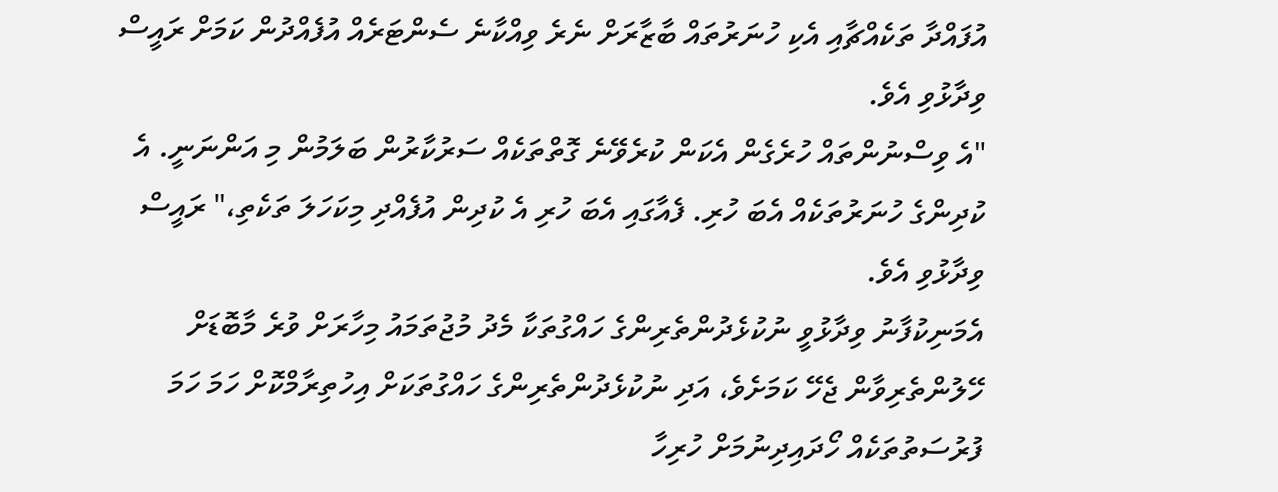އުފައްދާ ތަކެއްޗާއި އެކި ހުނަރުތައް ބާޒާރަށް ނެރެ ވިއްކާނެ ސެންޓަރެއް އުފެއްދުން ކަމަށް ރައީސް ވިދާޅުވި އެވެ.
"އެ ވިސްނުންތައް ހުރެގެން އެކަން ކުރެވޭނެ ގޮތްތަކެއް ސަރުކާރުން ބަލަމުން މި އަންނަނީ. އެ ކުދިންގެ ހުނަރުތަކެއް އެބަ ހުރި. ފެއާގައި އެބަ ހުރި އެ ކުދިން އުފެއްދި މިކަހަލަ ތަކެތި،" ރައީސް ވިދާޅުވި އެވެ.
އެމަނިކުފާނު ވިދާޅުވީ ނުކުޅެދުންތެރިންގެ ހައްގުތަކާ މެދު މުޖުތަމައު މިހާރަށް ވުރެ މާބޮޑަށް ހޭލުންތެރިވާން ޖެހޭ ކަމަށެވެ، އަދި ނުކުޅެދުންތެރިންގެ ހައްގުތަކަށް އިހުތިރާމްކޮށް ހަމަ ހަމަ ފުރުސަތުތަކެއް ހޯދައިދިނުމަށް ހުރިހާ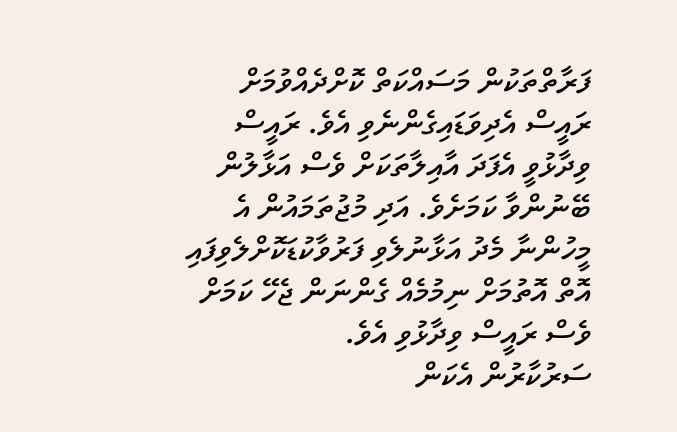ފަރާތްތަކުން މަސައްކަތް ކޮށްދެއްވުމަށް ރައީސް އެދިވަޑައިގެންނެވި އެވެ. ރައީސް ވިދާޅުވީ އެފަދަ އާއިލާތަކަށް ވެސް އަޅާލުން ބޭނުންވާ ކަމަށެވެ. އަދި މުޖުތަމައުން އެ މީހުންނާ މެދު އަޅާނުލެވި ފަރުވާކުޑަކޮށްލެވިފައި އޮތް އޮތުމަށް ނިމުމެއް ގެންނަން ޖެހޭ ކަމަށް ވެސް ރައީސް ވިދާޅުވި އެވެ.
ސަރުކާރުން އެކަން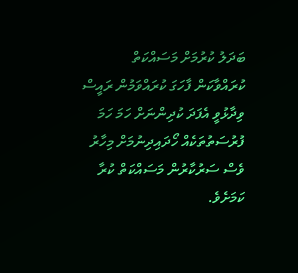ބަދަލު ކުރުމަށް މަސައްކަތް ކުރައްވާކަން ފާހަގަ ކުރައްވަމުން ރައީސް ވިދާޅުވީ އެފަދަ ކުދިންނަށް ހަމަ ހަމަ ފުރުސަތުތަކެއް ހޯދައިދިނުމަށް މިހާރު ވެސް ސަރުކާރުން މަސައްކަތް ކުރާ ކަމަށެވެ.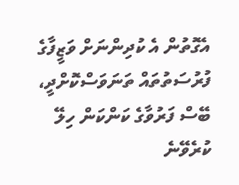އެގޮތުން އެ ކުދިންނަށް ވަޒީފާގެ ފުރުސަތުތައް ތަނަވަސްކޮށްދީ، ބޭސް ފަރުވާގެ ކަންކަން ހިލޭ ކުރެވޭނެ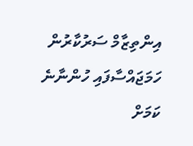އިންތިޒާމް ސަރުކާރުން ހަމަޖައްސާފައި ހުންނާނެ ކަމަށް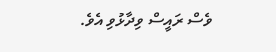ވެސް ރައީސް ވިދާޅުވި އެވެ.